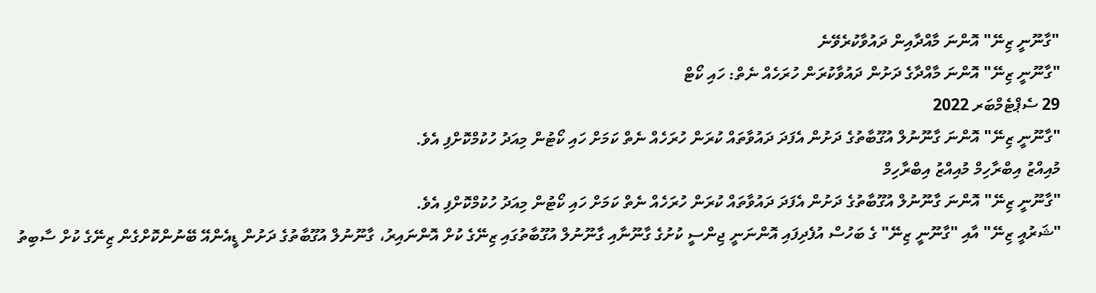"ގާނޫނީ ޒިނޭ" އޮންނަ މާއްދާއިން ދައުވާކުރެވޭނެ
"ގާނޫނީ ޒިނޭ" އޮންނަ މާއްދާގެ ދަށުން ދައުވާކުރަން ހުރަހެއް ނެތް: ހައި ކޯޓް
29 ސެޕްޓެމްބަރ 2022
"ގާނޫނީ ޒިނޭ" އޮންނަ ގާނޫނުލް އުގޫބާތުގެ ދަށުން އެފަދަ ދައުވާތައް ކުރަން ހުރަހެއް ނެތް ކަމަށް ހައި ކޯޓުން މިއަދު ހުކުމްކޮށްފި އެވެ.
މުއިއްޒު އިބްރާހިމް މުއިއްޒު އިބްރާހިމް
"ގާނޫނީ ޒިނޭ" އޮންނަ ގާނޫނުލް އުގޫބާތުގެ ދަށުން އެފަދަ ދައުވާތައް ކުރަން ހުރަހެއް ނެތް ކަމަށް ހައި ކޯޓުން މިއަދު ހުކުމްކޮށްފި އެވެ.
"ޝަރުއީ ޒިނޭ" އާއި "ގާނޫނީ ޒިނޭ" ގެ ބަހުސް އުފެދިފައި އޮންނަނީ ޖިންސީ ކުށުގެ ގާނޫނާއި ގާނޫނުލް އުގޫބާތުގައި ޒިނޭގެ ކުށް އޮންނައިރު، ގާނޫނުލް އުގޫބާތުގެ ދަށުން ޑީއެންއޭ ބޭނުންކޮށްގެން ޒިނޭގެ ކުށް ސާބިތު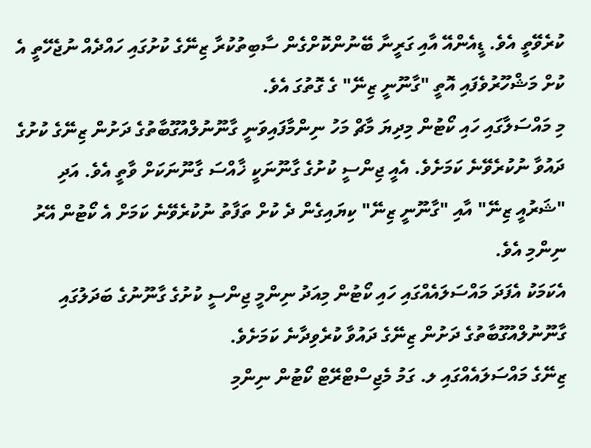ކުރެވޭތީ އެވެ. ޑީއެންއޭ އާއި ގަރީނާ ބޭނުންކޮށްގެން ސާބިތުކުރާ ޒިނޭގެ ކުށުގައި ހައްދެއް ނުޖެހޭތީ އެ ކުށް މަޝްހޫރުވެފައި އޮތީ "ގާނޫނީ ޒިނޭ" ގެ ގޮތުގަ އެވެ.
މި މައްސަލާގައި ހައި ކޯޓުން މިދިޔަ މާޗް މަހު ނިންމާފައިވަނީ ގާނޫނުލްއުގޫބާތުގެ ދަށުން ޒިނޭގެ ކުށުގެ ދައުވާ ނުކުރެވޭނެ ކަމަށެވެ. އެއީ ޖިންސީ ކުށުގެ ގާނޫނަކީ ޚާއްސަ ގާނޫނަކަށް ވާތީ އެވެ. އަދި "ޝަރުއީ ޒިނޭ" އާއި "ގާނޫނީ ޒިނޭ" ކިޔައިގެން ދެ ކުށް ތަފާތު ނުކުރެވޭނެ ކަމަށް އެ ކޯޓުން އޭރު ނިންމި އެވެ.
އެކަމަކު އެފަދަ މައްސަލައެއްގައި ހައި ކޯޓުން މިއަދު ނިންމީ ޖިންސީ ކުށުގެ ގާނޫނުގެ ބަދަލުގައި ގާނޫނުލްއުގޫބާތުގެ ދަށުން ޒިނޭގެ ދައުވާ ކުރެވިދާނެ ކަމަށެވެ.
ޒިނޭގެ މައްސަލައެއްގައި ލ. ގަމު މެޖިސްޓްރޭޓް ކޯޓުން ނިންމި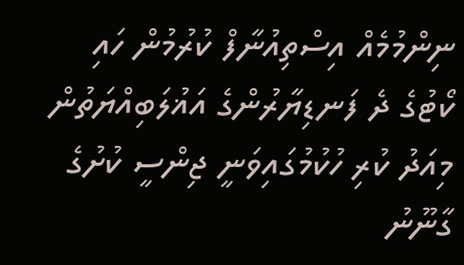ނިންމުމެއް އިސްތިއުނާފް ކުރުމުން ހައި ކޯޓުގެ ދެ ފަނޑިޔާރުންގެ އަޣުލަބިއްޔަތުން މިއަދު ކުރި ހުކުމުގައިވަނީ ޖިންސީ ކުށުގެ ގާނޫނު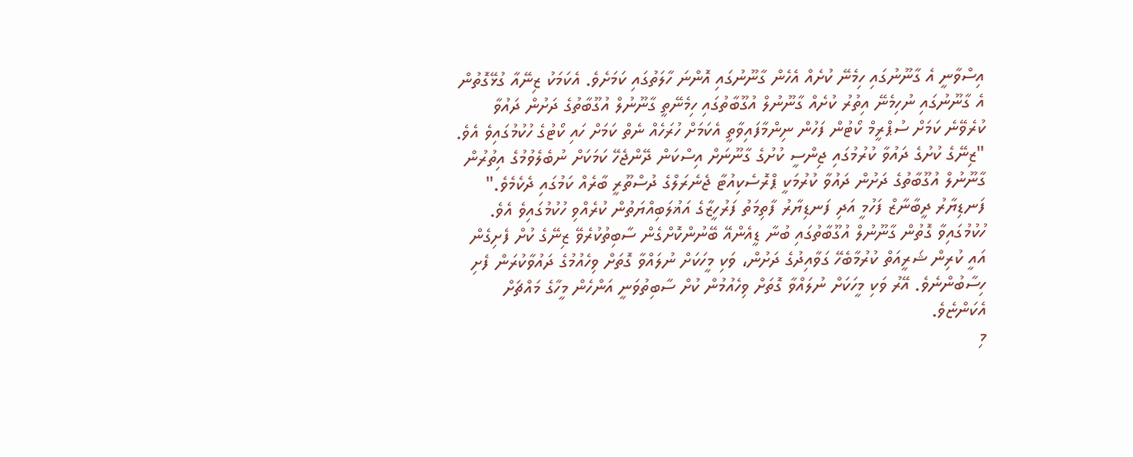އިސްވާނީ އެ ގާނޫނުގައި ހިމެނޭ ކުށެއް އެހެން ގާނޫނުގައި އޮންނަ ހާލަތުގައި ކަމަށެވެ. އެކަމަކު ޒިނޭއާ ގުޅޭގޮތުން އެ ގާނޫނުގައި ނުހިމެނޭ އިތުރު ކުށެއް ގާނޫނުލް އުގޫބާތުގައި ހިމެނޭތީ ގާނޫނުލް އުގޫބާތުގެ ދަށުން ދައުވާ ކުރެވޭނެ ކަމަށް ސުޕްރީމް ކޯޓުން ފަހުން ނިންމާފައިވާތީ އެކަމަށް ހުރަހެއް ނެތް ކަމަށް ހައި ކޯޓުގެ ހުކުމުގައިވެ އެވެ.
"ޒިނޭގެ ކުށުގެ ދައުވާ ކުރުމުގައި ޖިންސީ ކުށުގެ ގާނޫނަށް އިސްކަން ދޭންޖެހޭ ކަމަކަށް ނުބެލެވުމުގެ އިތުރުން ގާނޫނުލް އުގޫބާތުގެ ދަށުން ދައުވާ ކުރުމަކީ ޕްރޮސެކިއުޓާ ޖެނެރަލްގެ ދުސްތޫރީ ބާރެއް ކަމުގައި ދެކެމެވެ." ފަނޑިޔާރު ދީބާނާޒް ފަހުމީ އަދި ފަނޑިޔާރު ފާތިމަތު ފަރުހީޒާގެ އަޣުލަބިއްޔަތުން ކުރެއްވި ހުކުމުގައިވެ އެވެ.
ހުކުމުގައިވާ ގޮތުން ގާނޫނުލް އުގޫބާތުގައި ބުނާ ޑީއެންއޭ ބޭނުންކޮށްގެން ސާބިތުކުރެވޭ ޒިނޭގެ ކުށް ފެށިގެން އައީ ކުރިން ޝަރީއަތް ކުރުމާބެހޭ ގަވާއިދުގެ ދަށުން، ވަކި މީހަކަށް ނުލައްވާ ގޮތަށް ވިހެއުމުގެ ދައުވާކުރަން ފެށި ހިސާބުންނެވެ. އޭރު ވަކި މީހަކަށް ނުލައްވާ ގޮތަށް ވިހެއުމުން ކުށް ސާބިތުވަނީ އަންހެން މީހާގެ މައްޗަށް އެކަންޏެވެ.
މި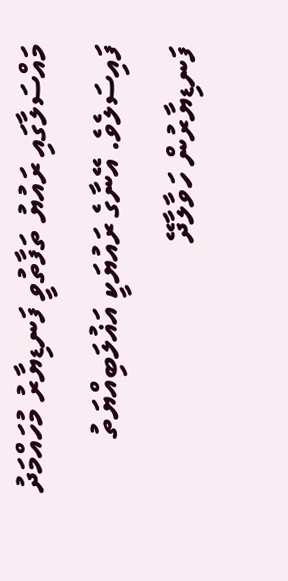މައްސަލާގައި ރައުޔު ތަފާތުވީ ފަނޑިޔާރު މުހައްމަދު ފައިސަލެވެ. އޭނާގެ ރައުޔަކީ އަޣުލަބިއްޔަތު ފަނޑިޔާރުން ހަވާލާދޭ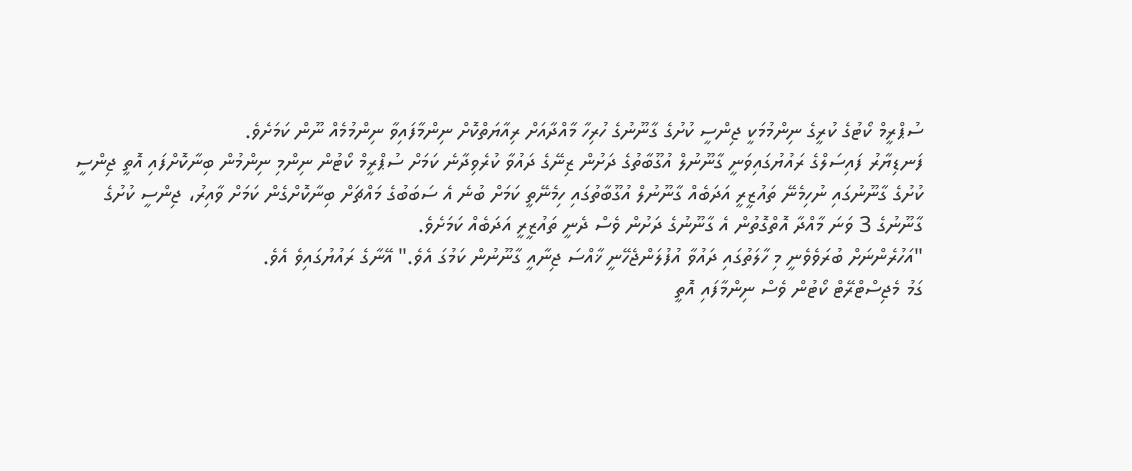ސުޕްރީމް ކޯޓުގެ ކުރީގެ ނިންމުމަކީ ޖިންސީ ކުށުގެ ގާނޫނުގެ ހުރިހާ މާއްދާއަށް ރިއާޔަތްކޮށް ނިންމާފައިވާ ނިންމުމެއް ނޫން ކަމަށެވެ.
ފަނޑިޔާރު ފައިސަލްގެ ރައުޔުގައިވަނީ ގާނޫނުލް އުގޫބާތުގެ ދަށުން ޒިނޭގެ ދައުވާ ކުރެވިދާނެ ކަމަށް ސުޕްރީމް ކޯޓުން ނިންމި ނިންމުން ބިނާކޮށްފައި އޮތީ ޖިންސީ ކުށުގެ ގާނޫނުގައި ނުހިމެނޭ ތައުޒީރީ އަދަބެއް ގާނޫނުލް އުގޫބާތުގައި ހިމެނޭތީ ކަމަށް ބުނެ އެ ސަބަބުގެ މައްޗަށް ބިނާކޮށްގެން ކަމަށް ވާއިރު، ޖިންސީ ކުށުގެ ގާނޫނުގެ 3 ވަނަ މާއްދާ އޮތްގޮތުން އެ ގާނޫނުގެ ދަށުން ވެސް ދެނީ ތައުޒީރީ އަދަބެއް ކަމަށެވެ.
"އަހުރެންނަށް ބުރަވެވެނީ މި ހާލަތުގައި ދައުވާ އުފުލަންޖެހޭނީ ޚާއްސަ ޖިނާއީ ގާނޫނުން ކަމުގަ އެވެ." އޭނާގެ ރައުޔުގައިވެ އެވެ.
ގަމު މެޖިސްޓްރޭޓް ކޯޓުން ވެސް ނިންމާފައި އޮތީ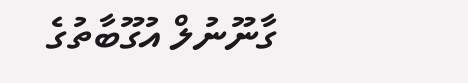ގާނޫނުލް އުގޫބާތުގެ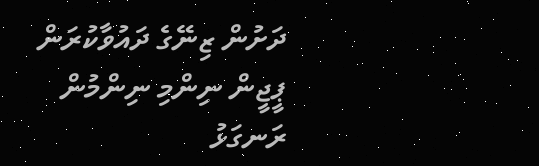ދަށުން ޒިނޭގެ ދައުވާކުރަން ޕީޖީން ނިންމި ނިންމުން ރަނގަޅު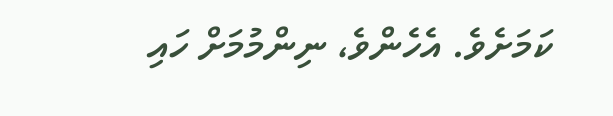ކަމަށެވެ. އެހެންވެ، ނިންމުމަށް ހައި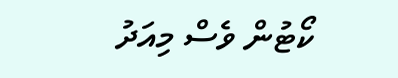ކޯޓުން ވެސް މިއަދު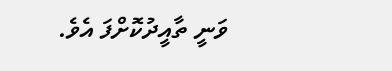ވަނީ ތާއީދުކޮށްފަ އެވެ.